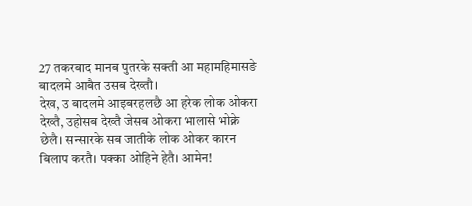27 तकरबाद मानब पुतरके सक्ती आ महामहिमासङे बादलमे आबैत उसब देख्तौ।
देख, उ बादलमे आइबरहलछै आ हरेक लोक ओकरा देख्तै, उहोसब देख्तै जेसब ओकरा भालासे भोक्ने छेलै। सन्सारके सब जातीके लोक ओकर कारन बिलाप करतै। पक्का ओहिने हेतै। आमेन!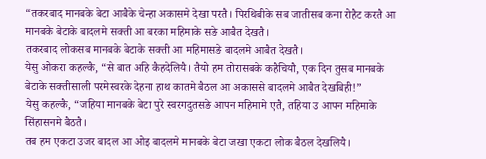“तकरबाद मानबके बेटा आबैके चेन्हा अकासमे देखा परतै। पिरथिबीके सब जातीसब कना रोहैट करतै आ मानबके बेटाके बादलमे सक्ती आ बरका महिमाके सङे आबैत देखतै।
तकरबाद लोकसब मानबके बेटाके सक्ती आ महिमासङे बादलमे आबैत देखतै।
येसु ओकरा कहल्कै, “से बात अहि कैहदेलियै। तैयो हम तोरासबके कहैचियौ, एक दिन तुसब मानबके बेटाके सक्तीसाली परमेस्वरके देहना हाथ कातमे बैठल आ अकाससे बादलमे आबैत देखबिही!”
येसु कहल्कै, “जहिया मानबके बेटा पुरे स्वरगदुतसङे आपन महिमामे एतै, तहिया उ आपन महिमाके सिंहासनमे बैठतै।
तब हम एकटा उजर बादल आ ओइ बादलमे मानबके बेटा जखा एकटा लोक बैठल देखलियै।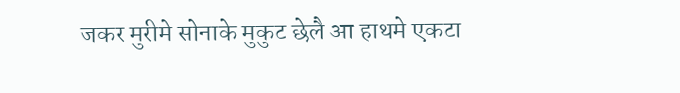जकर मुरीमे सोनाके मुकुट छेलै आ हाथमे एकटा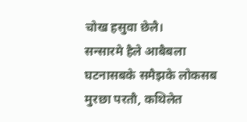चोख हसुवा छेलै।
सन्सारमे हैले आबैबला घटनासबके समैझके लोकसब मुरछा परतौ, कथिलेत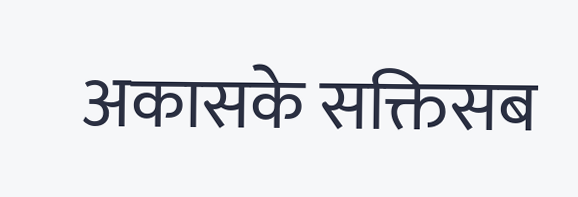अकासके सक्तिसब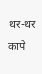थर-थर कापे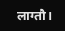लाग्तौ।